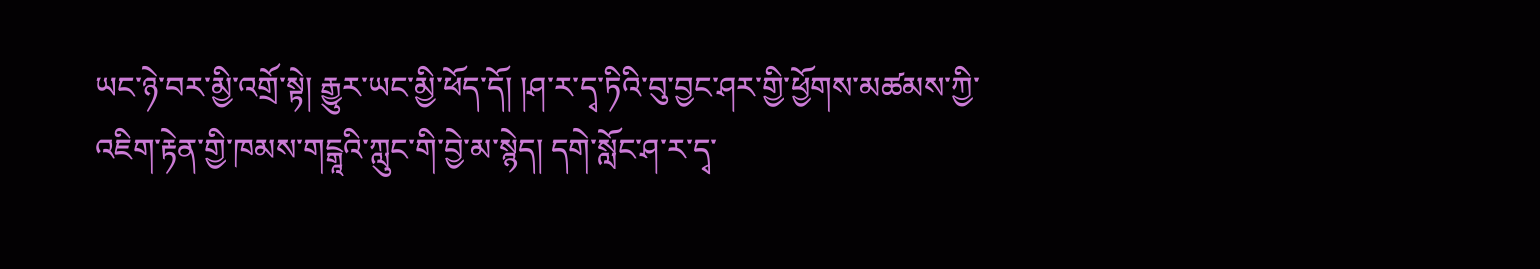ཡང་ཉེ་བར་མྱི་འགྲོ་སྟེ། རྒྱུར་ཡང་མྱི་ཕོད་དོ། །ཤ་ར་དྭ་ཏིའི་བུ་བྱང་ཤར་གྱི་ཕྱོགས་མཚམས་ཀྱི་འཇིག་རྟེན་གྱི་ཁམས་གངྒཱའི་ཀླུང་གི་བྱེ་མ་སྙེད། དགེ་སློང་ཤ་ར་དྭ་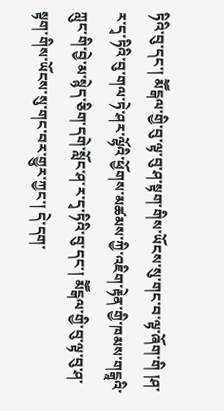ཏིའི་བུ་དང་། མཽངྒལ་གྱི་བུ་ལྟ་བུ་ཤ་སྟག་གིས་ཡོངས་སུ་གང་བ་ལྟ་ཞོག་གི །ཤ་ར་དྭ་ཏིའི་བུ་གལ་ཏེ་ཤར་ལྷོའི་ཕྱོགས་མཚམས་ཀྱི་འཇིག་རྟེན་གྱི་ཁམས་གངྒཱའི་ཀླུང་གི་བྱེ་མ་སྙེད་ཅིག་དགེ་སློང་ཤ་ར་དྭ་ཏིའི་བུ་དང་། མཽངྒལ་གྱི་བུ་ལྟ་བུ་ཤ་སྟག་གིས་ཡོངས་སུ་གང་བར་གྱུར་ཀྱང་། དེ་དག་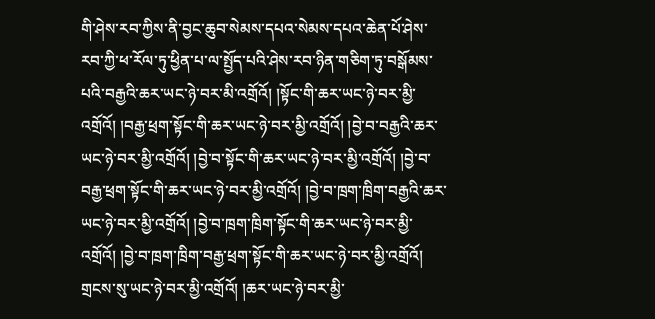གི་ཤེས་རབ་ཀྱིས་ནི་བྱང་ཆུབ་སེམས་དཔའ་སེམས་དཔའ་ཆེན་པོ་ཤེས་རབ་ཀྱི་ཕ་རོལ་ཏུ་ཕྱིན་པ་ལ་སྤྱོད་པའི་ཤེས་རབ་ཉིན་གཅིག་ཏུ་བསྒོམས་པའི་བརྒྱའི་ཆར་ཡང་ཉེ་བར་མི་འགྲོའོ། །སྟོང་གི་ཆར་ཡང་ཉེ་བར་མྱི་འགྲོའོ། །བརྒྱ་ཕྲག་སྟོང་གི་ཆར་ཡང་ཉེ་བར་མྱི་འགྲོའོ། །བྱེ་བ་བརྒྱའི་ཆར་ཡང་ཉེ་བར་མྱི་འགྲོའོ། །བྱེ་བ་སྟོང་གི་ཆར་ཡང་ཉེ་བར་མྱི་འགྲོའོ། །བྱེ་བ་བརྒྱ་ཕྲག་སྟོང་གི་ཆར་ཡང་ཉེ་བར་མྱི་འགྲོའོ། །བྱེ་བ་ཁྲག་ཁྲིག་བརྒྱའི་ཆར་ཡང་ཉེ་བར་མྱི་འགྲོའོ། །བྱེ་བ་ཁྲག་ཁྲིག་སྟོང་གི་ཆར་ཡང་ཉེ་བར་མྱི་འགྲོའོ། །བྱེ་བ་ཁྲག་ཁྲིག་བརྒྱ་ཕྲག་སྟོང་གི་ཆར་ཡང་ཉེ་བར་མྱི་འགྲོའོ། གྲངས་སུ་ཡང་ཉེ་བར་མྱི་འགྲོའོ། །ཆར་ཡང་ཉེ་བར་མྱི་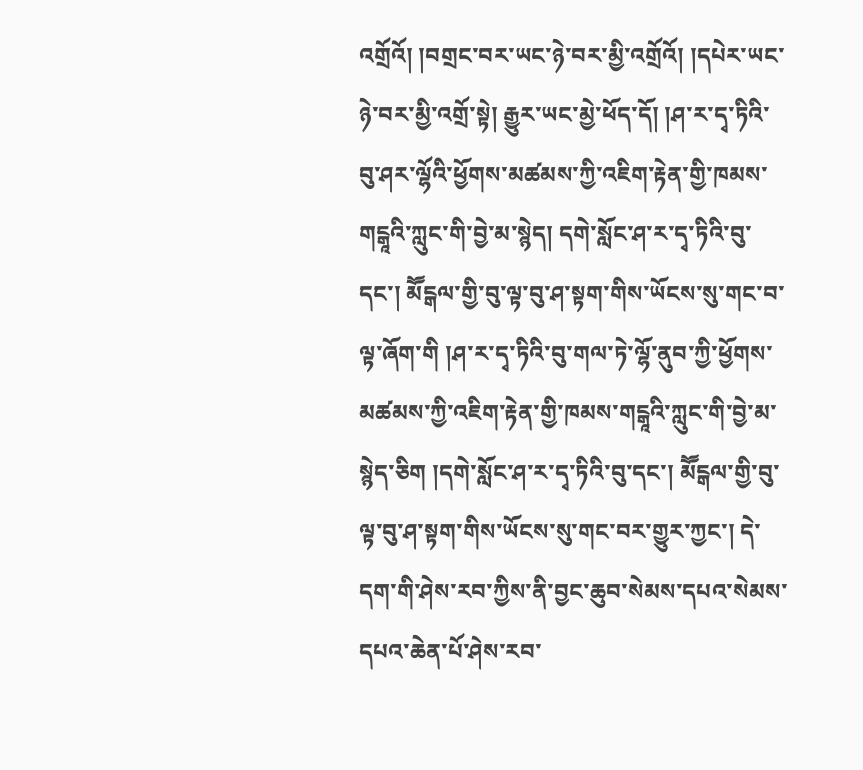འགྲོའོ། །བགྲང་བར་ཡང་ཉེ་བར་མྱི་འགྲོའོ། །དཔེར་ཡང་ཉེ་བར་མྱི་འགྲོ་སྟེ། རྒྱུར་ཡང་མྱེ་ཕོད་དོ། །ཤ་ར་དྭ་ཏིའི་བུ་ཤར་ལྷོའི་ཕྱོགས་མཚམས་ཀྱི་འཇིག་རྟེན་གྱི་ཁམས་གངྒཱའི་ཀླུང་གི་བྱེ་མ་སྙེད། དགེ་སློང་ཤ་ར་དྭ་ཏིའི་བུ་དང་། མཽངྒལ་གྱི་བུ་ལྟ་བུ་ཤ་སྟག་གིས་ཡོངས་སུ་གང་བ་ལྟ་ཞོག་གི །ཤ་ར་དྭ་ཏིའི་བུ་གལ་ཏེ་ལྷོ་ནུབ་ཀྱི་ཕྱོགས་མཚམས་ཀྱི་འཇིག་རྟེན་གྱི་ཁམས་གངྒཱའི་ཀླུང་གི་བྱེ་མ་སྙེད་ཅིག །དགེ་སློང་ཤ་ར་དྭ་ཏིའི་བུ་དང་། མཽངྒལ་གྱི་བུ་ལྟ་བུ་ཤ་སྟག་གིས་ཡོངས་སུ་གང་བར་གྱུར་ཀྱང་། དེ་དག་གི་ཤེས་རབ་ཀྱིས་ནི་བྱང་ཆུབ་སེམས་དཔའ་སེམས་དཔའ་ཆེན་པོ་ཤེས་རབ་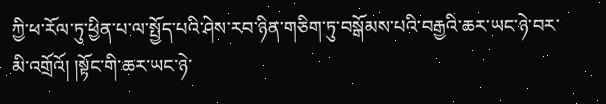ཀྱི་ཕ་རོལ་ཏུ་ཕྱིན་པ་ལ་སྤྱོད་པའི་ཤེས་རབ་ཉིན་གཅིག་ཏུ་བསྒོམས་པའི་བརྒྱའི་ཆར་ཡང་ཉེ་བར་མི་འགྲོའོ། །སྟོང་གི་ཆར་ཡང་ཉེ་